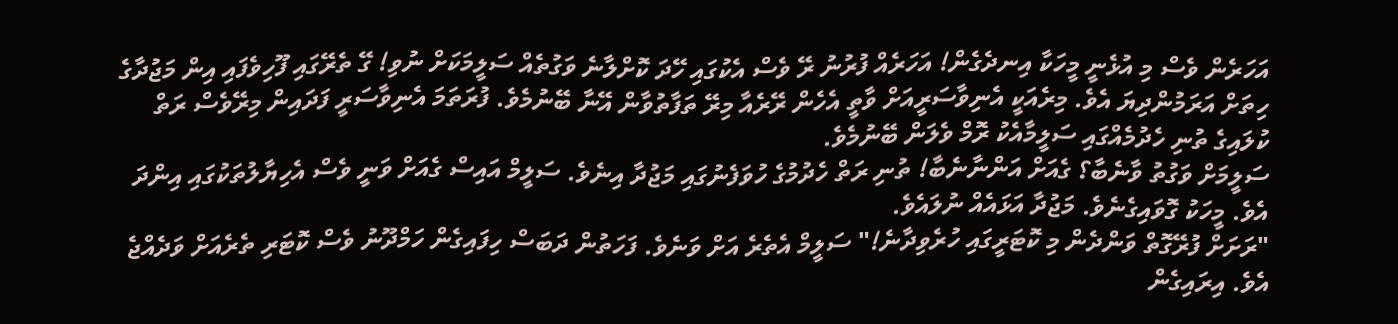އަހަރެން ވެސް މި އުޅެނީ މީހަކާ އިނދެގެން! އަހަރެއް ފުރުނު ރޭ ވެސް އެކުގައި ހޭދަ ކޮށްލާނެ ވަގުތެއް ސަލީމަކަށް ނުވި! ގޭ ތެރޭގައި ފޫހިވެފައި އިން މަޖުދާގެ ހިތަށް އަރަމުންދިޔަ އެވެ. މިރެއަކީ އެނިވާސަރީއަށް ވާތީ އެހެން ރޭރެއާ މިރޭ ތަފާތުވާން އޭނާ ބޭނުމެވެ. ފުރަތަމަ އެނިވާސަރީ ފަދައިން މިރޭވެސް ރަތް ކުލައިގެ ތުނި ހެދުމެއްގައި ސަލީމާއެކު ރޮމް ވެލަން ބޭނުމެވެ.
ސަލީމަށް ވަގުތު ވާނެބާ؟ ގެއަށް އަންނާނެބާ! ތުނި ރަތް ހެދުމުގެ ހުވަފެނުގައި މަޖުދާ އިނެވެ. ސަލީމް އައިސް ގެއަށް ވަނީ ވެސް އެހިޔާލުތަކުގައި އިންދަ އެވެ. މީހަކު ގޮވައިގެނެވެ. މަޖުދާ އަޅައެއް ނުލައެވެ.
"ރަށަށް ފުރޭގޮތް ވަންދެން މި ކޮޓަރީގައި ހުރެވިދާނެ!" ސަލީމް އެތެރެ އަށް ވަނެވެ. ފަހަތުން ދަބަސް ހިފައިގެން ހަމްދޫނު ވެސް ކޮޓަރި ތެރެއަށް ވަދެއްޖެ އެވެ. އިރައިގެން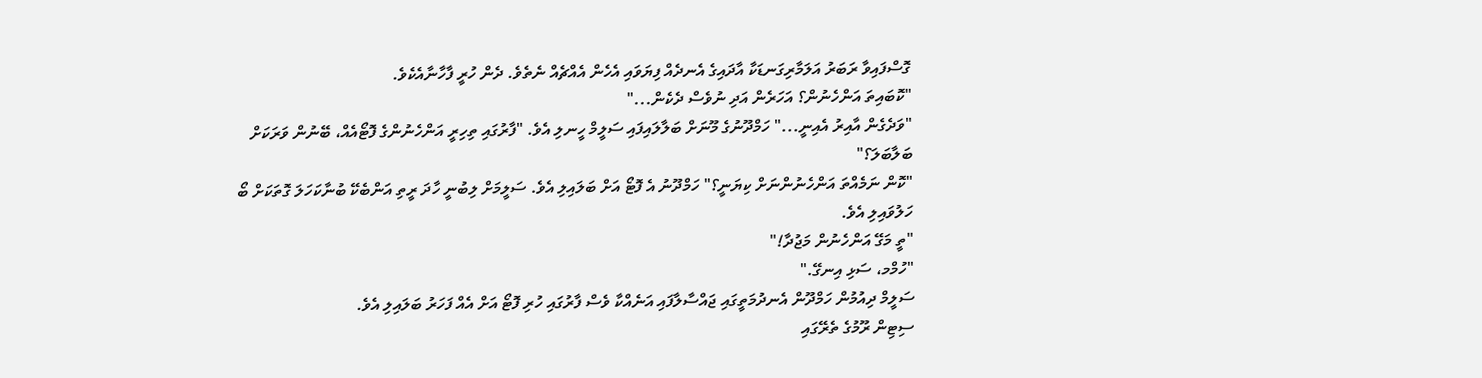ގޮސްފައިވާ ރަބަރު އަލަމާރިގަނޑަކާ އާދައިގެ އެނދެއް ފިޔަވައި އެހެން އެއްޗެއް ނެތެވެ. ދެން ހުރީ ފާހާނާއެކެވެ.
"ކޮބައިތަ އަންހެނުން؟ އަހަރެން އަދި ނުވެސް ދެކެން..."
"ވަދެގެން އާއިރު އެއިނީ..." ހަމްދޫނުގެ މޫނަށް ބަލާލައިފައި ސަލީމް ހީނލި އެވެ. "ފާރުގައި ތިހިރީ އަންހެނުންގެ ފޮޓޯއެއް، ބޭނުން ވަރަކަށް ބަލާބަލަ؟"
"ކޮން ނަމެއްތަ އަންހެނުންނަށް ކިޔަނީ؟" ހަމްދޫނު އެ ފޮޓޯ އަށް ބަލައިލި އެވެ. ސަލީމަށް ލިބުނީ ހާދަ ރީތި އަންބެކޭ ބުނާކަހަލަ ގޮތަކަށް ބޯ ހަލުވައިލި އެވެ.
"ތީ މަގޭ އަންހެނުން މަޖުދާ!"
"ހުމްމ، ސަޅި އިނގޭ."
ސަލީމް ދިއުމުން ހަމްދޫން އެނދުމަތީގައި ޖައްސާލާފައި އަނެއްކާ ވެސް ފާރުގައި ހުރި ފޮޓޯ އަށް އެއް ފަހަރު ބަލައިލި އެވެ.
ސިޓިން ރޫމުގެ ތެރޭގައި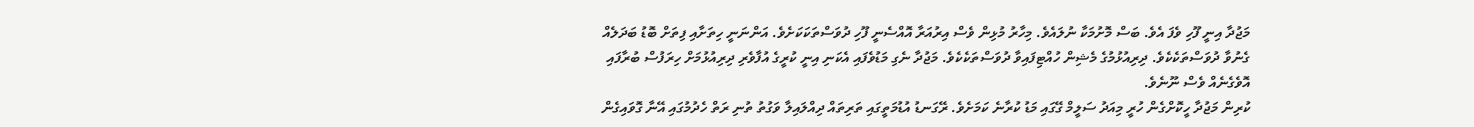މަޖުދާ އިނީ ފޫހި ވެފަ އެވެ. ބަސް މޮށުމަކާ ނުލައެވެ. މިހާރު މުޅިން ވެސް އިރުއަރާ އޮއްސެނީ ފޫހި ދުވަސްތަކަކަށެވެ. އަންނަނީ ހިތަށާއި ފިތަށް ބޮޑު ބަދަލެއް ގެނުވާ ދުވަސްތަކެކެވެ. ދިރިއުޅުމުގެ މެޝިން ހުއްޓިފައިވާ ދުވަސްތަކެކެވެ. މަޖުދާ ނެގި މަޑުވެފައި އެކަނި އިނީ ކުރީގެ އުފާވެރި ދިރިއުޅުމަށް ހިރަފުސް ބުރާފައި އޮވެގެނެއް ވެސް ނޫނެވެ.
ކުރިން މަޖުދާ ހީކޮށްގެން ހުރީ މިއަދު ސަލީމް ގޭގައި މަޑު ކުރާނެ ކަމަށެވެ. ރޭގަނޑު އުޑުމަތީގައި ތަރިތައް ދިއްލައިލާ ވަގުތު ތުނި ރަތް ހެދުމުގައި އޭނާ ގޮވައިގެން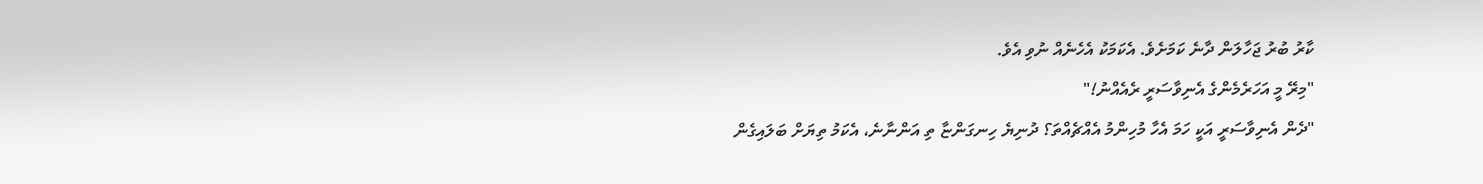ކާރު ބުރު ޖަހާލަން ދާނެ ކަމަށެވެ. އެކަމަކު އެހެނެއް ނުވި އެވެ.
"މިރޭ މީ އަހަރެމެންގެ އެނިވާސަރީ ރެއެއްނު!"
"ދެން އެނިވާސަރީ އަކީ ހަމަ އެހާ މުހިންމު އެއްޗެއްތަ؟ ދުނިޔެ ހިނގަންޏާ ތި އަންނާނެ، އެކަމު ތިޔަށް ބަލައިގެން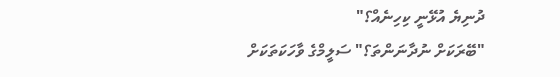ދުނިޔެ އުޅޭނީ ކިހިނެއް؟"
"ބޭރަކަށް ނުދާނަންތަ؟" ސަލީމްގެ ވާހަކަތަކަށް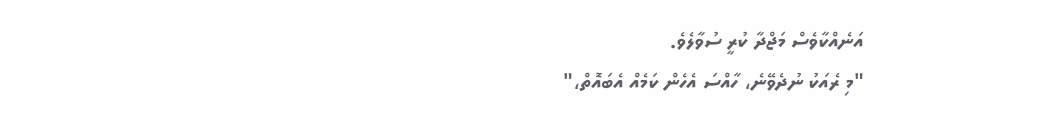އަނެއްކާވެސް މަޖްދާ ކުރީ ސުވާލެވެ.
"މި ރެއަކު ނުދެވޭނެ، ހާއްސަ އެހެން ކަމެއް އެބައޮތް،"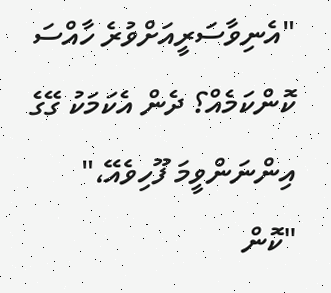"އެނިވާސަރީއަށްވުރެ ހާއްސަ ކޮންކަމެއް؟ ދެން އެކަމަކު ގޭގެ އިންނަންވީމަ ފޫހިވެއޭ،"
"ކޮން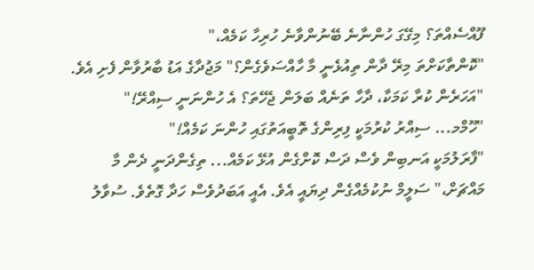ފޫއްސެއްތަ؟ މިގޭގަ ހުންނާނެ ބޭނުންވާނެ ހުރިހާ ކަމެއް،"
"ކޮންތާކަށްތަ މިރޭ ދާން ތިއުޅެނީ މާ ހާއްސަވެގެން؟" މަޖުދާގެ އަޑު ބާރުވާން ފެށި އެވެ.
"އަހަރެން ކުރާ ކަމަކާ، ދާހާ ތަނެއް ބަލަން ޖެހޭތަ؟ އެ ހުންނަނީ ސިއްރޭ!"
"ހޫމްމ... ސިއްރު ކުރުމަކީ ފިރިންގެ ތޮބީއަތުގައި ހުންނަ ކަމެއް!"
"ފާރަލުމަކީ އަނބިން ވެސް ދަސް ކޮށްގެން އުޅޭ ކަމެއް... ތިގެންދަނީ ދެން މާ މައްޗަށް،" ސަލީމް ނުކުމެއްގެން ދިޔައީ އެވެ. އެއީ އަބަދުވެސް ހަދާ ގޮތެވެ. ސުވާލު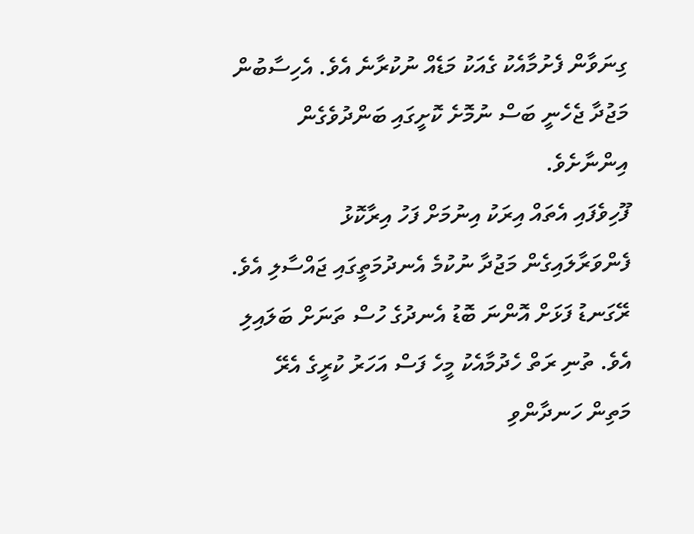ގިނަވާން ފެށުމާއެކު ގެއަކު މަޑެއް ނުކުރާނެ އެވެ. އެހިސާބުން މަޖުދާ ޖެހެނީ ބަސް ނުމޮށެ ކޮށީގައި ބަންދުވެގެން އިންނާށެވެ.
ފޫހިވެފައި އެތައް އިރަކު އިނުމަށް ފަހު އިރާކޮޅު ފެންވަރާލައިގެން މަޖުދާ ނުކުމެ އެނދުމަތީގައި ޖައްސާލި އެވެ. ރޭގަނޑު ފަޅަށް އޮންނަ ބޮޑު އެނދުގެ ހުސް ތަނަށް ބަލައިލި އެވެ. ތުނި ރަތް ހެދުމާއެކު މީހެ ފަސް އަހަރު ކުރީގެ އެރޭ މަތިން ހަނދާންވި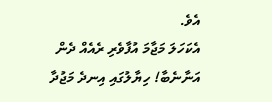އެވެ.
އެކަހަލަ މަޖާމަ އުފާވެރި ރެއެއް ދެން އަނާނެބާ! ހިޔާލުގައި އިނދެ މަޖުދާ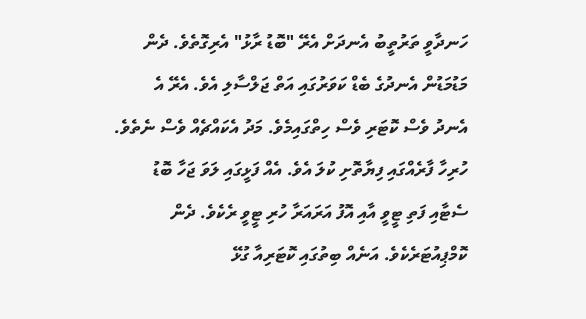ހަނދާވީ ތަރުތީބު އެނދަށް އެރޭ "ބޮޑު ރާޅު" އެރިގޮތެވެ. ދެން މަޑުމަޑުން އެނދުގެ ބެޑް ކަވަރުގައި އަތް ޖަލްސާލި އެވެ. އެރޭ އެ
އެނދު ވެސް ކޮޓަރި ވެސް ހިތްގައިމެވެ. މަދު އެކައްޗެއް ވެސް ނެތެވެ. ހުރިހާ ފާރެއްގައި ފިޔާތޮށި ކުލަ އެވެ. އެއް ފަޅީގައި ލަވަ ޖަހާ ބޮޑު ސެޓާއި ފަތި ޓީވީ އާއި އޮފު އަރައަރާ ހުރި ޓީވީ ރެކެވެ. ދެން ކޮމްޕިއުޓަރެކެވެ. އަނެއް ބިތުގައި ކޮޓަރިއާ ގުޅޭ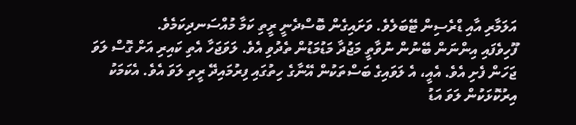އަލަމާރި އާއި ޑްރެސިން ޓޭބަލެވެ. ވަށައިގެން ބޮސްދެނީ ރީތި ކަމާ މުއްސަނދިކަމެވެ.
ފޫހިވެފައި އިންނަން ބޭނުން ނުވާތީ މަޖުދާ މަޑުމަޑުން ތެދުވި އެވެ. ލަވަޖަހާ އެތި ކައިރި އަށް ގޮސް ލަވަ ޖަހަން ފެށި އެވެ. އެއީ، އެ ލަވައިގެ ބަސްތަކުން އޭނާގެ ހިތުގައި ފިރުމައިދޭ ރީތި ލަވަ އެވެ. އެކަމަކު އިރުކޮޅަކުން ލަވަ އަޑު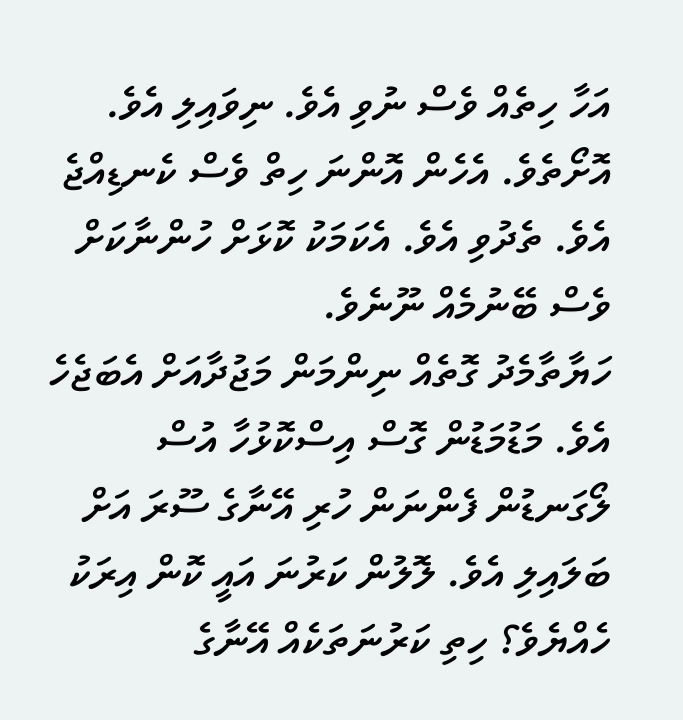އަހާ ހިތެއް ވެސް ނުވި އެވެ. ނިވައިލި އެވެ. އޮށޯތެވެ. އެހެން އޮންނަ ހިތް ވެސް ކެނޑިއްޖެ އެވެ. ތެދުވި އެވެ. އެކަމަކު ކޮޅަށް ހުންނާކަށް ވެސް ބޭނުމެއް ނޫނެވެ.
ހަޔާތާމެދު ގޮތެއް ނިންމަން މަޖުދާއަށް އެބަޖެހެ އެވެ. މަޑުމަޑުން ގޮސް އިސްކޮޅުހާ އުސް ލޯގަނޑުން ފެންނަން ހުރި އޭނާގެ ސޫރަ އަށް ބަލައިލި އެވެ. ލޮލުން ކަރުނަ އައީ ކޮން އިރަކު ހެއްޔެވެ؟ ހިތި ކަރުނަތަކެއް އޭނާގެ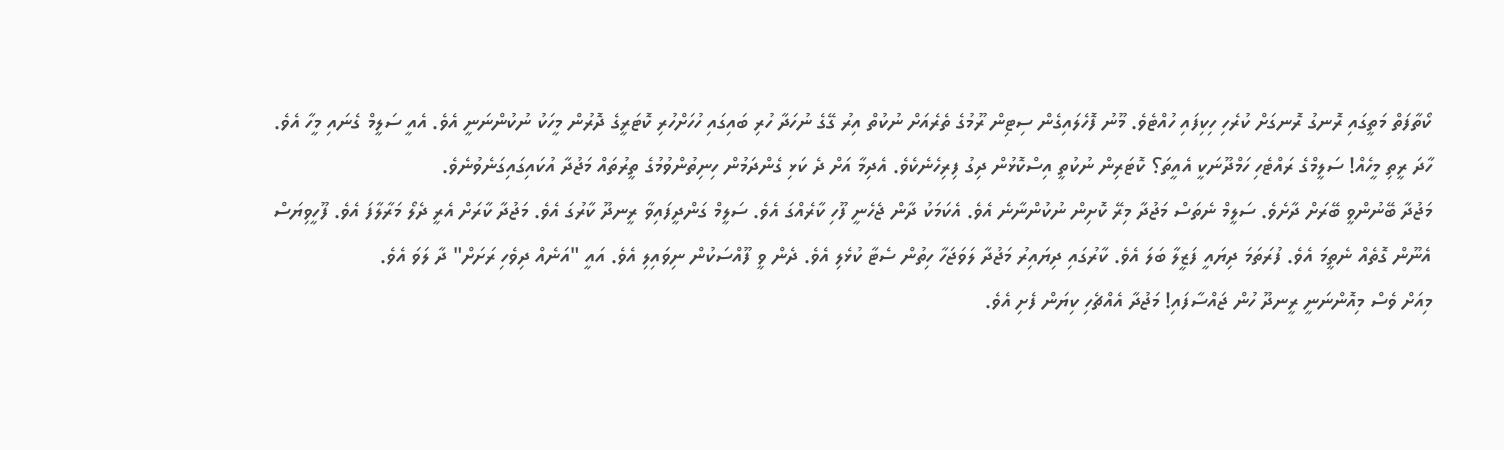ކޯތާފަތް މަތީގައި ރޮނގު ރޮނގަށް ކުރެހި ހިކިފައި ހުއްޓެވެ. މޫނު ފޮހެލައިގެން ސިޓިން ރޫމުގެ ތެރެއަށް ނުކުތް އިރު ގޭގެ ނުހަދާ ހުރި ބައިގައި ހުހަށްހުރި ކޮޓަރީގެ ދޮރުން މީހަކު ނުކުންނަނީ އެވެ. އެއީ ސަލީމް ގެނައި މީހާ އެވެ.
ހާދަ ރީތި މީހެއް! ސަލީމްގެ ރައްޓެހި ހަމްދޫނަކީ އެއީތަ؟ ކޮޓަރިން ނުކުތީ އިސްކޮޅުން ދިގު ފިރިހެނެކެވެ. އެދިމާ އަށް ދެ ކަޅި ގެންދަމުން ހިނިތުންވުމުގެ ތީރުތައް މަޖުދާ އުކައިގައިގަނެވުނެވެ.
މަޖުދާ ބޭނުންވީ ބޭރަށް ދާށެވެ. ސަލީމް ނެތަސް މަޖުދާ މިރޭ ކޮށިން ނުކުންނާނެ އެވެ. އެކަމަކު ދާން ޖެހެނީ ފޫހި ކާރެއްގަ އެވެ. ސަލީމް ގަންދީފައިވާ ރީނދޫ ކާރުގަ އެވެ. މަޖުދާ ކާރަށް އެރީ ދެލޯ މަރާލާފަ އެވެ. ފޫހީވިޔަސް އެނޫން ގޮތެއް ނެތީމަ އެވެ. ފުރަތަމަ ދިޔައީ ފަޒީލާ ބަލަ އެވެ. ކާރުގައި ދިޔައިރު މަޖުދާ ލަވަޖަހާ ހިތުން ސެޓާ ކުޅެލި އެވެ. ދެން ވީ ފޫއްސަކުން ނިވައިލި އެވެ. އައީ "އަނެއް ދިވެހި ރަށަށް" ދާ ލަވަ އެވެ.
މިއަށް ވެސް މިއޮންނަނީ ރީނދޫ ހުން ޖައްސާފައި! މަޖުދާ އެއްޗެހި ކިޔަން ފެށި އެވެ.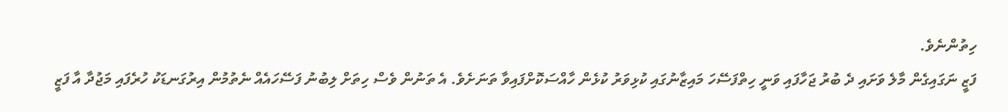ހިތުންނެވެ.
ފަޒީ ނަގައިގެން މާލެ ވަށައި ދެ ބުރު ޖަހާފައި ވަނީ ހިތްފަސޭހަ މައިޒާނުގައި ކުޅިވަރު ކުޅެން ހާއްސަކޮށްފައިވާ ތަނަށެވެ. އެ ތަނުން ވެސް ހިތަށް ލިބުނު ފަސޭހައެއް ނެތުމުން އިރުގަނޑަކު ހުރެފައި މަޖުދާ އާ ފަޒީ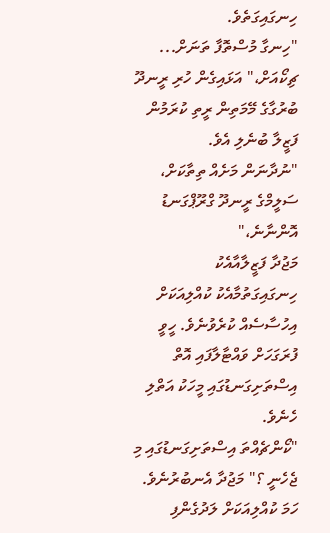ހިނގައިގަތެވެ.
"ހިނގާ މުސްތޮފާ ތަނަށް... ޗިކޯއަށް،" އަޅައިގެން ހުރި ރީނދޫ ބުރުގާގެ މޭމަތިން ރީތި ކުރަމުން ފަޒީލާ ބުނެލި އެވެ.
"ނުދާނަން މަށެއް ތިތާކަށް، ސަލީމްގެ ރީނދޫ ގްރޫޕްގަނޑު އޮންނާނެ،"
މަޖުދާ ފަޒީލާއާއެކު ހިނގައިގަތުމާއެކު ކުއްލިއަކަށް އިހުސާސެއް ކުރެވުނެވެ. ހީވީ ފުރަގަހަށް ވައްޓާލާފައި އޮތް އިސްތަށިގަނޑުގައި މީހަކު އަތްލި ހެނެވެ.
"ކޯންޗެއްތަ އިސްތަށިގަނޑުގައި މި ޖެހެނީ ؟" މަޖުދާ އެނބުރުނެވެ. ހަމަ ކުއްލިއަކަށް ލަދުގެންފި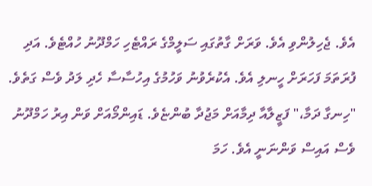އެވެ. ޖެހިލުންވި އެވެ. ވަރަށް ގާތުގައި ސަލީމްގެ ރައްޓެހި ހަމްދޫނު ހުއްޓެވެ. އަދި ފުރަތަމަ ފަހަރަށް ހީނލި އެވެ. އެކުރެވުނު ވަހުމުގެ އިހުސާސާ ހެދި ލަދު ވެސް ގަތެވެ.
"ހިނގާ ދަމާ،" ފަޒީލާއާ ދިމާއަށް މަޖުދާ ބުންޏެވެ. ޑައިންމޯއަށް ވަން އިރު ހަމްދޫނު ވެސް އައިސް ވަންނަނީ އެވެ. ހަމަ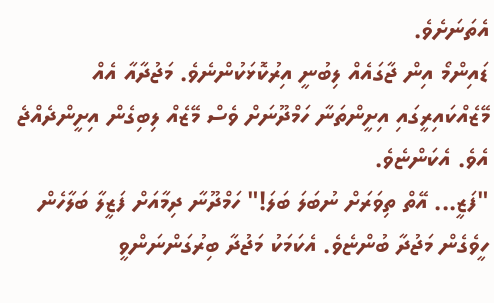އެތަނަށެވެ.
ޑައިންމޯ އިން ޖާގައެއް ލިބުނީ އިރުކޮޅަކުންނެވެ. މަޖުދާއާ އެއް މޭޒެއްކައިރީގައި އިށީންތަނާ ހަމްދޫނަށް ވެސް މޭޒެއް ލިބިގެން އިށީންދެއްޖެ އެވެ. އެކަންޏެވެ.
"ފަޒީ... އޭތް ތިވަރަށް ނުބަލަ ބަލަ!" ހަމްދޫނާ ދިމާއަށް ފަޒީލާ ބަލާހެން ހީވެގެން މަޖުދާ ބުންޏެވެ. އެކަމަކު މަޖުދާ ބިރުގަންނަންވީ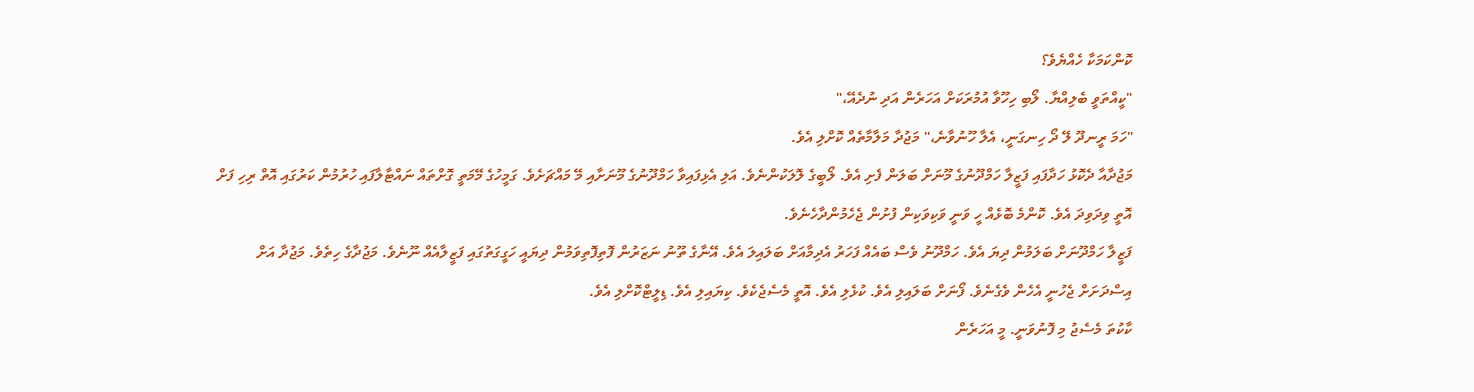ކޮންކަމަކާ ހެއްޔެވެ؟
"ކީއްތަވީ ބެލިއްޔާ. ލޯބި ހިހޫވާ އުމުރަކަށް އަހަރެން އަދި ނުދެއޭ،"
"ހަމަ ރީނދޫ ލޭ ދޯ ހިނގަނީ، އެލާ ހޫނުވާނެ،" މަޖުދާ މަލާމާތެއް ކޮށްލި އެވެ.
މަޖުދާއާ ދެކޮޅު ހަދާފައި ފަޒީލާ ހަމްދޫނުގެ މޫނަށް ބަލަން ފެށި އެވެ. ލޯބީގެ ލޮލަކުންނެވެ. އަލި އެޅިފައިވާ ހަމްދޫނުގެ މޫނަށާއި މޭ މައްޗަށެވެ. ގަމީހުގެ މޭމަތީ ގޮށްތައް ނައްޓާލާފައި ހުރުމުން ކަރުގައި އޮތް ރިހި ފަށް އޮތީ ވިދަވިދަ އެވެ. ކޮންމެ ބޮޅެއް ހީ ވަނީ ވަކިވަކިން ފުށުން ޖެހެމުންދާހެނެވެ.
ފަޒީލާ ހަމްދޫނަށް ބަލަމުން ދިޔަ އެވެ. ހަމްދޫނު ވެސް ބައެއް ފަހަރު އެދިމާއަށް ބަލައިލަ އެވެ. އޭނާގެ ތޫނު ނަޒަރުން ފޮތިފޮތިވަމުން ދިޔައީ ހަގީގަތުގައި ފަޒީލާއެއް ނޫނެވެ. މަޖުދާގެ ހިތެވެ. މަޖުދާ އަށް އިސްދަށަށް ޖެހުނީ އެހެން ވެގެނެވެ. ފޯނަށް ބަލައިލި އެވެ. ކުޅެލި އެވެ. އޮތީ މެސެޖެކެވެ. ކިޔައިލި އެވެ. ޑިލީޓްކޮށްލި އެވެ.
ކާކުތަ މެސެޖު މި ފޮނުވަނީ. މީ އަހަރެން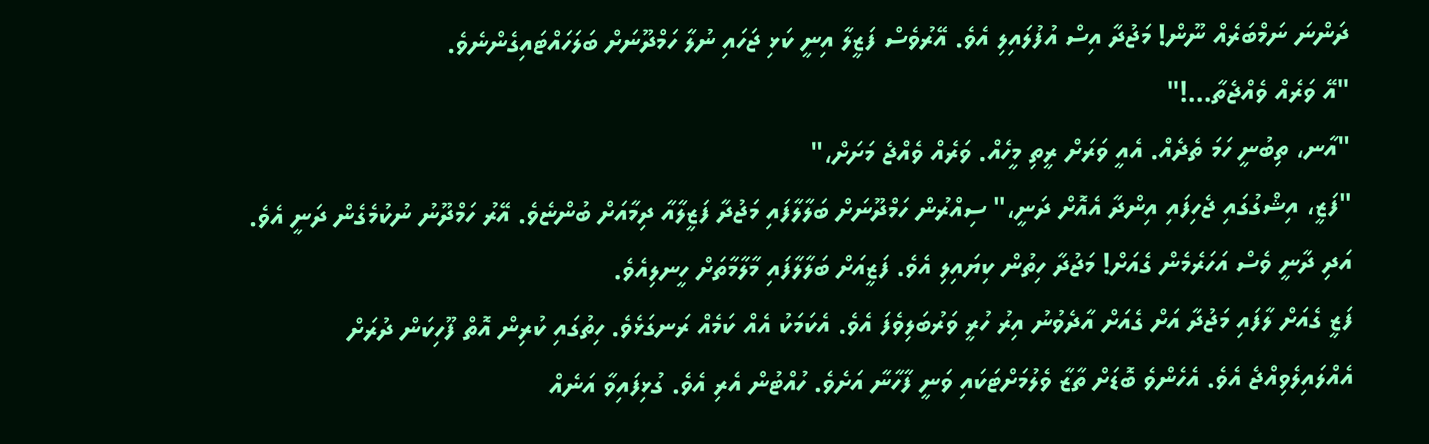ދަންނަ ނަމްބަރެއް ނޫން! މަޖުދާ އިސް އުފުލައިލި އެވެ. އޭރުވެސް ފަޒީލާ އިނީ ކަޅި ޖަހައި ނުލާ ހަމްދޫނަށް ބަލަހައްޓައިގެންނެވެ.
"އޭ ވަރެއް ވެއްޖެތާ...!"
"އާނ، ތިބުނީ ހަމަ ތެދެއް. އެއީ ވަރަށް ރީތި މީހެއް. ވަރެއް ވެއްޖެ މަށަށް،"
"ފަޒީ، އިޝްގުގައި ޖެހިފައި އިންދާ އެއޮށް ދަނީ،" ސިއްރުން ހަމްދޫނަށް ބަލާލާފައި މަޖުދާ ފަޒީލާއާ ދިމާއަށް ބުންޏެވެ. އޭރު ހަމްދޫނު ނުކުމެގެން ދަނީ އެވެ.
އަދި ދާނީ ވެސް އަހަރެމެން ގެއަށް! މަޖުދާ ހިތުން ކިޔައިލި އެވެ. ފަޒީއަށް ބަލާލާފައި މާލާމާތަށް ހީނލިއެވެ.
ފަޒީ ގެއަށް ލާފައި މަޖުދާ އަށް ގެއަށް އާދެވުނު އިރު ހުރީ ވަރުބަލިވެފަ އެވެ. އެކަމަކު އެއް ކަމެއް ރަނގަޅެވެ. ހިތުގައި ކުރިން އޮތް ފޫހިކަން ދުރަށް އެއްލައިލެވިއްޖެ އެވެ. އެހެންވެ ބޮޑަށް ތާޒާ ވެލުމަށްޓަކައި ވަނީ ފާހާނާ އަށެވެ. ހުއްޓުން އެރި އެވެ. ގުޅިފައިވާ އަނެއް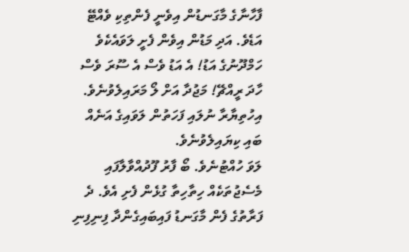ފާހާނާގެ މާގަނޑުން އިވެނީ ފެންތިކި ވެއްޓޭ އަޑެވެ. އަދި މަޑުން އިވެން ފެށީ ލަވައެކެވެ
ހަމްދޫނުގެ އަޑު! އެ އަޑު ވެސް އެ ސޫރަ ވެސް ހާދަ ރީއްޗޭ! މަޖުދާ އަށް ލޯ މަރައިލެވުނެވެ. އިހުތިޔާރާ ނުލައި ފަހަތުން ލަވައިގެ އަނެއް ބައި ކިޔައިލެވުނެވެ.
ލަވަ ހުއްޓުނެވެ. ބޯ ފާރު ފޫދުއްވާލާފައި މެސެޖުތަކެއް ހިތާހިތާ ގުޅެން ފެށި އެވެ. ދެ ފަރާތުގެ ފެން މާގަނޑު ފައިބައިގެންދާ ފިނިފިނި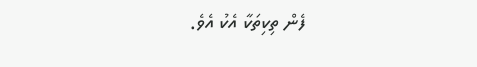ފެން ތިކިތަކާ އެކު އެވެ.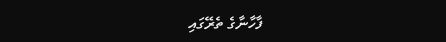ފާހާނާގެ ތެރޭގައި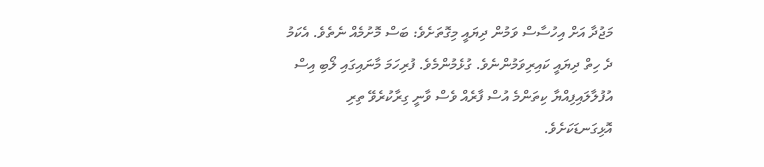މަޖުދާ އަށް އިހުސާސް ވަމުން ދިޔައީ މިގޮތަށެވެ: ބަސް މޮށުމެއް ނެތެވެ. އެކަމު ދެ ހިތް ދިޔައީ ކައިރިވަމުންނެވެ. ގުޅެމުންމެވެ. ފުރިހަމަ މާނައިގައި ލޯބި އިސް އުފުލާލައިފިއްޔާ ކިތަންމެ އުސް ފާރެއް ވެސް ވާނީ ގިރާކުރެވޭ ތިރި އޮޅިގަނޑަކަށެވެ.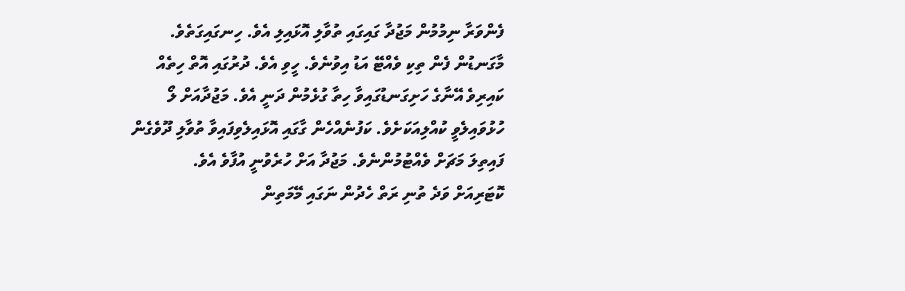ފެންވަރާ ނިމުމުން މަޖުދާ ގައިގައި ތުވާލި އޮޅައިލި އެވެ. ހިނގައިގަތެވެ. މާގަނޑުން ފެން ތިކި ވެއްޓޭ އަޑު އިވުނެވެ. ހީވި އެވެ. ދުރުގައި އޮތް ހިތެއް ކައިރިވެ އޭނާގެ ހަށިގަނޑުގައިވާ ހިތާ ގުޅެމުން ދަނީ އެވެ. މަޖުދާއަށް ލޯ ހުޅުވައިލެވީ ކުއްލިއަކަށެވެ. ކަފުނެއްހެން ގާގައި އޮޅައިލެވިފައިވާ ތުވާލި ދޫވެގެން ފައިތިލަ މަޗަށް ވެއްޓުމުންނެވެ. މަޖުދާ އަށް ހުރެވުނީ އުފާވެ އެވެ.
ކޮޓަރިއަށް ވަދެ ތުނި ރަތް ހެދުން ނަގައި މޭމަތިން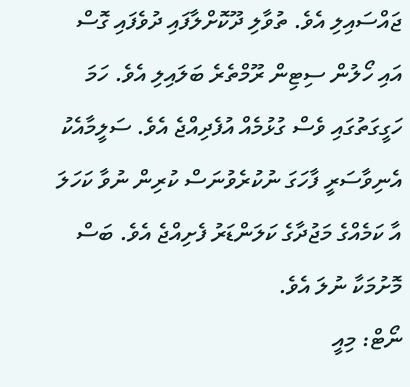ޖައްސައިލި އެވެ. ތުވާލި ދޫކޮށްލާފައި ދުވެފައި ގޮސް އައި ހޯލުން ސިޓިން ރޫމްތެރެ ބަލައިލި އެވެ. ހަމަ ހަގީގަތުގައި ވެސް ގުޅުމެއް އުފެދިއްޖެ އެވެ. ސަލީމާއެކު އެނިވާސަރީ ފާހަގަ ނުކުރެވުނަސް ކުރިން ނުވާ ކަހަލަ އާ ކަމެއްގެ މަޖުދާގެ ކަލަންޑަރު ފެށިއްޖެ އެވެ. ބަސް މޮށުމަކާ ނުލަ އެވެ.
ނޯޓް: މިއީ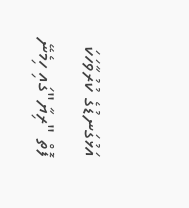އަޅުގަނޑުގެ ކުރުވާހަކަ ފޮތް "ރިޔާ"ގައި ހިމެނޭ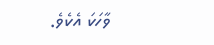ވާހަކަ އެކެވެ.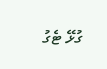ގުޅޭ ޓެގު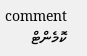comment ކޮމެންޓް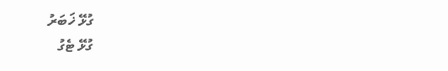ގުޅޭ ޚަބަރު
ގުޅޭ ޓެގު